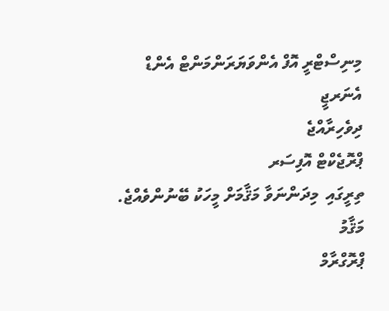މިނިސްޓްރީ އޮފް އެންވަޔަރަންމަންޓް އެންޑް އެނަރޖީ
ދިވެހިރާއްޖެ
ޕްރޮޖެކްޓް އޮފިސަރ
ތިރީގައި  މިދަންނަވާ މަޤާމަށް މީހަކު ބޭނުންވެއްޖެ.
މަޤާމު
ޕްރޮގްރާމް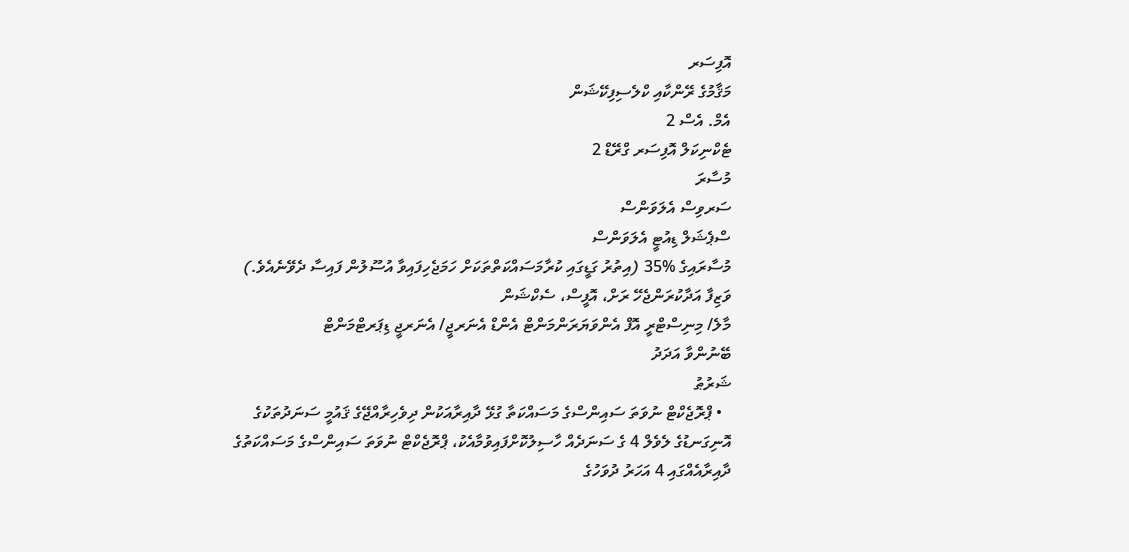އޮފިސަރ
މަޤާމުގެ ރޭންކާއި ކްލެސިފިކޭޝަން
އެމް. އެސް 2
ޓެކްނިކަލް އޮފިސަރ ގްރޭޑް 2
މުސާރަ
ސަރވިސް އެލަވަންސް
ސްޕެޝަލް ޑިއުޓީ އެލަވަންސް
މުސާރައިގެ %35 (އިތުރު ގަޑީގައި ކުރާމަސައްކަތްތަކަށް ހަމަޖެހިފައިވާ އުސޫލުން ފައިސާ ދެވޭނެއެވެ.)
ވަޒިފާ އަދާކުރަންޖެހޭ ރަށް، އޮފީސް، ސެކްޝަން
މާލެ/ މިނިސްޓްރީ އޮފް އެންވަޔަރަންމަންޓް އެންޑް އެނަރޖީ/ އެނަރޖީ ޑިޕަރޓްމަންޓް
ބޭނުންވާ އަދަދު
ޝަރުޠު
  • ޕްރޮޖެކްޓް ނުވަތަ ސައިންސްގެ މަސައްކަތާ ގުޅޭ ދާއިރާއަކުން ދިވެހިރާއްޖޭގެ ޤައުމީ ސަނަދުތަކުގެ އޮނިގަނޑުގެ ލެވެލް 4 ގެ ސަނަދެއް ހާސިލުކޮށްފައިވުމާއެކު، ޕްރޮޖެކްޓް ނުވަތަ ސައިންސްގެ މަސައްކަތުގެ ދާއިރާއެއްގައި 4 އަހަރު ދުވަހުގެ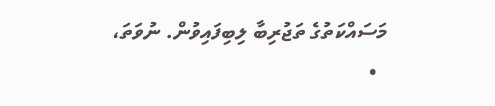މަސައްކަތުގެ ތަޖުރިބާ ލިބިފައިވުން. ނުވަތަ،
  •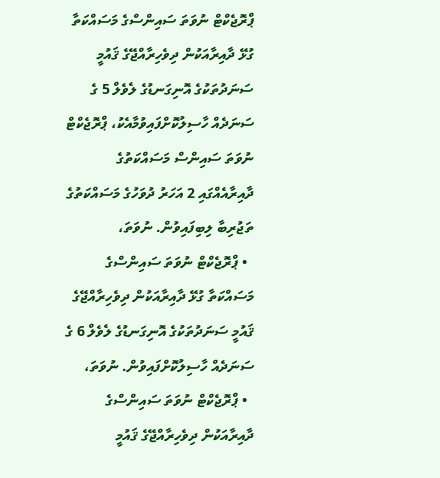ޕްރޮޖެކްޓް ނުވަތަ ސައިންސްގެ މަސައްކަތާ ގުޅޭ ދާއިރާއަކުން ދިވެހިރާއްޖޭގެ ޤައުމީ ސަނަދުތަކުގެ އޮނިގަނޑުގެ ލެވެލް 5 ގެ ސަނަދެއް ހާސިލުކޮށްފައިވުމާއެކު، ޕްރޮޖެކްޓް ނުވަތަ ސައިންސް މަސައްކަތުގެ ދާއިރާއެއްގައި 2 އަހަރު ދުވަހުގެ މަސައްކަތުގެ ތަޖުރިބާ ލިބިފައިވުން. ނުވަތަ،
  • ޕްރޮޖެކްޓް ނުވަތަ ސައިންސްގެ މަސައްކަތާ ގުޅޭ ދާއިރާއަކުން ދިވެހިރާއްޖޭގެ ޤައުމީ ސަނަދުތަކުގެ އޮނިގަނޑުގެ ލެވެލް 6 ގެ ސަނަދެއް ހާސިލުކޮށްފައިވުން. ނުވަތަ،
  • ޕްރޮޖެކްޓް ނުވަތަ ސައިންސްގެ ދާއިރާއަކުން ދިވެހިރާއްޖޭގެ ޤައުމީ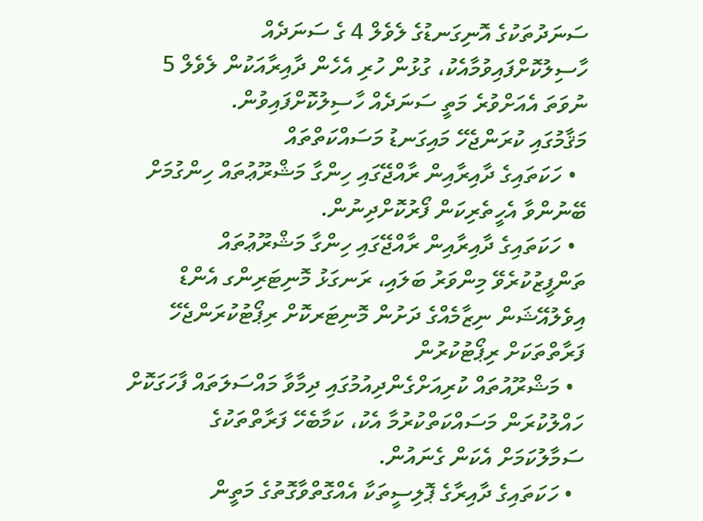ސަނަދުތަކުގެ އޮނިގަނޑުގެ ލެވެލް 4 ގެ ސަނަދެއް ހާސިލުކޮށްފައިވުމާއެކު، ގުޅުން ހުރި އެހެން ދާއިރާއަކުން ލެވެލް 5 ނުވަތަ އެއަށްވުރެ މަތީ ސަނަދެއް ހާސިލުކޮށްފައިވުން.
މަޤާމުގައި ކުރަންޖެހޭ މައިގަނޑު މަސައްކަތްތައް
  • ހަކަތައިގެ ދާއިރާއިން ރާއްޖޭގައި ހިންގާ މަޝްރޫޢުތައް ހިންގުމަށް ބޭނުންވާ އެހީތެރިކަން ފޯރުކޮށްދިނުން.
  • ހަކަތައިގެ ދާއިރާއިން ރާއްޖޭގައި ހިންގާ މަޝްރޫޢުތައް ތަންފީޒުކުރެވޭ މިންވަރު ބަލައި، ރަނގަޅު މޮނިޓަރިންގ އެންޑް އިވެލުއޭޝަން ނިޒާމެއްގެ ދަށުން މޮނިޓަރކޮށް ރިޕޯޓުކުރަންޖެހޭ ފަރާތްތަކަށް ރިޕޯޓުކުރުން
  • މަޝްރޫއުތައް ކުރިއަށްގެންދިއުމުގައި ދިމާވާ މައްސަލަތައް ފާހަގަކޮށް ހައްލުކުރަން މަސައްކަތްކުރުމާ އެކު، ކަމާބެހޭ ފަރާތްތަކުގެ ސަމާލުކަމަށް އެކަން ގެނައުން.
  • ހަކަތައިގެ ދާއިރާގެ ޕޮލިސީތަކާ އެއްގޮތްވާގޮތުގެ މަތީން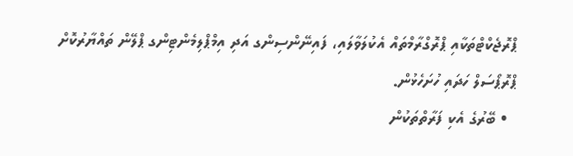ޕްރޮޖެކްޓްތަކާއި ޕްރޮގްރާމްތައް އެކުލަވާލައި، ފައިނޭންސިންގ އަދި އިމްޕްލިމެންޓިންގ ޕްލޭން ތައްޔާރުކޮށް ޕްރޮޕޯސަލް ހަދައި ހުށަހެޅުން.
  • ބޭރުގެ އެކި ފަރާތްތަކުން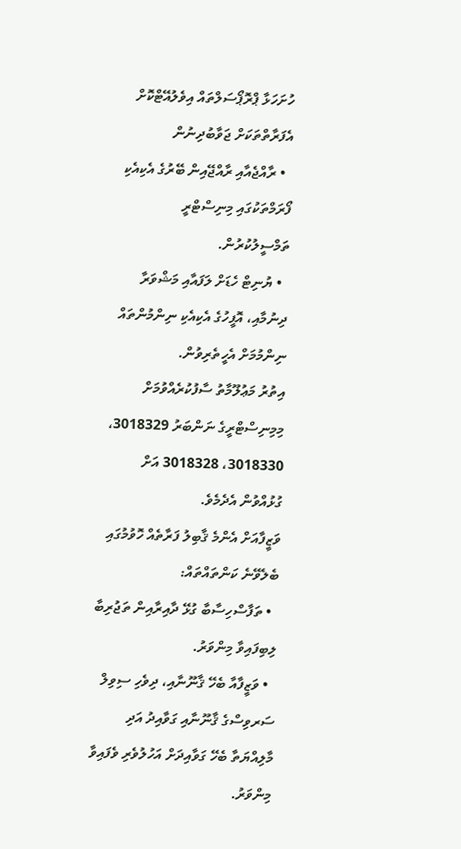ހުށަހަޅާ ޕްރޮޕޯސަލްތައް އިވެލުއޭޓްކޮށް އެފަރާތްތަކަށް ޖަވާބުދިނުން
  • ރާއްޖެއާއި ރާއްޖޭއިން ބޭރުގެ އެކިއެކި ފޯރަމްތަކުގައި މިނިސްޓްރީ ތަމްސީލުކުރުން.
  • ޔުނިޓް ހެޑަށް ލަފައާއި މަޝްވަރާ ދިނުމާއި، އޮފީހުގެ އެކިއެކި ނިންމުންތައް ނިންމުމަށް އެހީތެރިވުން.
އިތުރު މަޢުލޫމާތު ސާފުކުރެއްވުމަށް މިމިނިސްޓްރީގެ ނަންބަރު 3018329، 3018330، 3018328 އަށް ގުޅުއްވުން އެދެމެވެ.
ވަޒީފާއަށް އެންމެ ޤާބިލު ފަރާތެއް ހޮވުމުގައި ބެލެވޭނެ ކަންތައްތައް:
  • ތަފާސްހިސާބާ ގުޅޭ ދާއިރާއިން ތަޖުރިބާ ލިބިފައިވާ މިންވަރު.
  • ވަޒީފާއާ ބެހޭ ޤާނޫނާއި، ދިވެހި ސިވިލް ސަރވިސްގެ ޤާނޫނާއި ގަވާއިދު އަދި މާލިއްޔަތާ ބެހޭ ގަވާއިދަށް އަހުލުވެރި ވެފައިވާ މިންވަރު.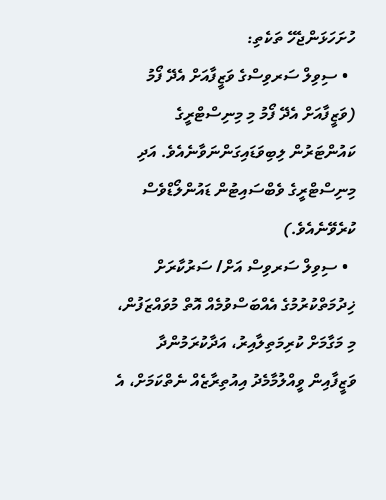ހުށަހަޅަންޖެހޭ ތަކެތި:
  • ސިވިލް ސަރވިސްގެ ވަޒީފާއަށް އެދޭ ފޯމު (ވަޒީފާއަށް އެދޭ ފޯމު މި މިނިސްޓްރީގެ ކައުންޓަރުން ލިބިވަޑައިގަންނަވާނެއެވެ. އަދި މިނިސްޓްރީގެ ވެބްސައިޓުން ޑައުންލޯޑްވެސް ކުރެވޭނެއެވެ.)
  • ސިވިލް ސަރވިސް އަށް/ ސަރުކާރަށް ޚިދުމަތްކުރުމުގެ އެއްބަސްވުމެއް އޮތް މުވައްޒަފުން، މި މަގާމަށް ކުރިމަތިލާއިރު، އަދާކުރަމުންދާ ވަޒީފާއިން ވީއްލުމާމެދު އިއުތިރާޒެއް ނެތްކަމަށް، އެ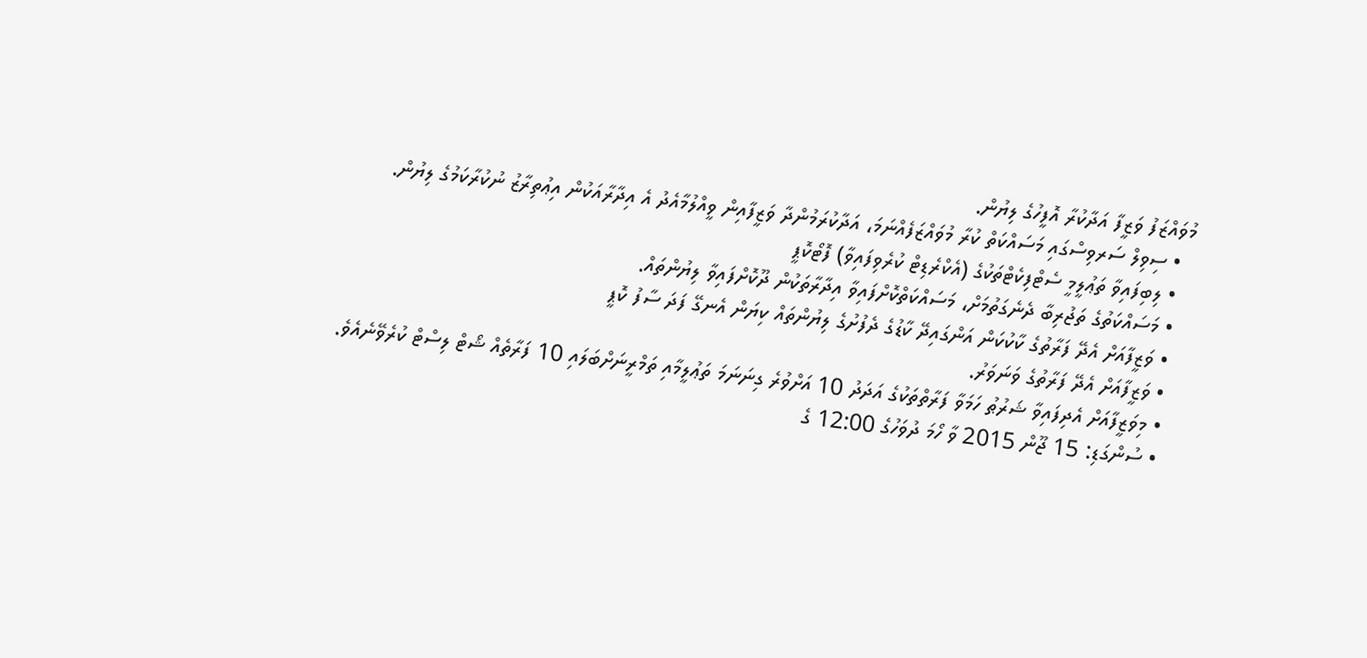މުވައްޒަފު ވަޒީފާ އަދާކުރާ އޮފީހުގެ ލިޔުން.
  • ސިވިލް ސަރވިސްގައި މަސައްކަތް ކުރާ މުވައްޒަފެއްނަމަ، އަދާކުރަމުންދާ ވަޒީފާއިން ވީއްލުމާއެދު އެ އިދާރާއަކުން އިޢުތިރާޒު ނުކުރާކަމުގެ ލިޔުން.
  • ލިބިފައިވާ ތަޢުލީމީ ސެޓްފިކެޓްތަކުގެ (އެކްރެޑިޓް ކުރެވިފައިވާ) ފޮޓޯކޮޕީ
  • މަސައްކަތުގެ ތަޖުރިބާ ދެނެގަތުމަށް، މަސައްކަތްކޮށްފައިވާ އިދާރާތަކުން ދޫކޮށްފައިވާ ލިޔުންތައް.
  • ވަޒީފާއަށް އެދޭ ފަރާތުގެ ކާކުކަން އަންގައިދޭ ކާޑުގެ ދެފުށުގެ ލިޔުންތައް ކިޔަން އެނގޭ ފަދަ ސާފު ކޮޕީ
  • ވަޒީފާއަށް އެދޭ ފަރާތުގެ ވަނަވަރު.
  • މިވަޒީފާއަށް އެދިފައިވާ ޝަރުޠު ހަމަވާ ފަރާތްތަކުގެ އަދަދު 10 އަށްވުރެ ގިނަނަމަ ތަޢުލީމާއި ތަމްރީނަށްބަލައި 10 ފަރާތެއް ޝޯޓް ލިސްޓް ކުރެވޭނެއެވެ.
  • ސުންގަޑި: 15 ޖޫން 2015 ވާ ހޯމަ ދުވަހުގެ 12:00 ގެ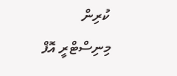ކުރިން މިނިސްޓްރީ އޮފް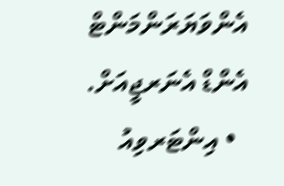އެންވަޔަރަންމަންޓް އެންޑް އެނަރޖީއަށް.
  • އިންޓަރވިއު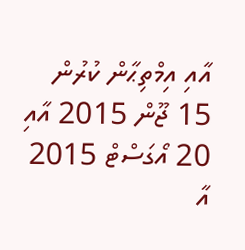އާއި އިމްތިޙާން ކުރުން 15 ޖޫން 2015 އާއި 20 އޯގަސްޓް 2015 އާ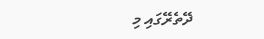ދޭތެރޭގައި މި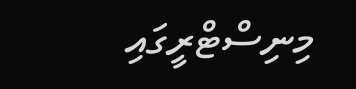މިނިސްޓްރީގައި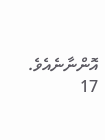އޮންނާނެއެވެ.
17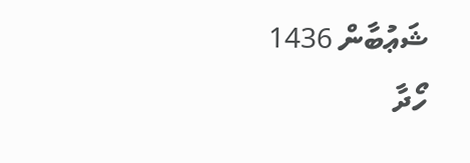ޝަޢުބާން 1436
ހޯދާ